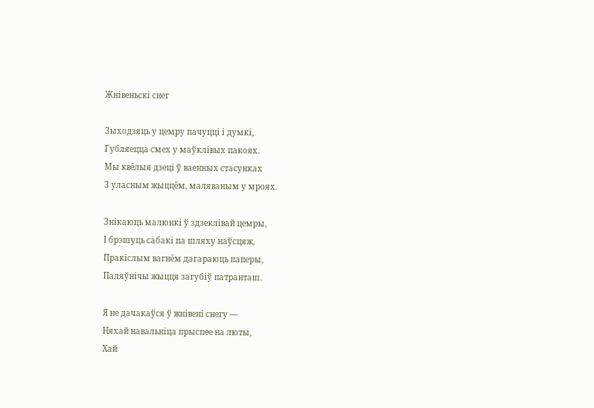Жнiвеньскi снег

Зыходзяць у цемру пачуцці і думкі,
Губляецца смех у маўклівых пакоях.
Мы квёлыя дзеці ў ваенных стасунках
З уласным жыццём, маляваным у мроях.

Знікаюць малюнкі ў здзеклівай цемры,
І брэшуць сабакі па шляху наўсцяж,
Пракіслым вагнём дагараюць паперы,
Паляўнічы жыцця загубіў патранташ.

Я не дачакаўся ў жнівені снегу —
Няхай навальніца прыспее на люты,
Хай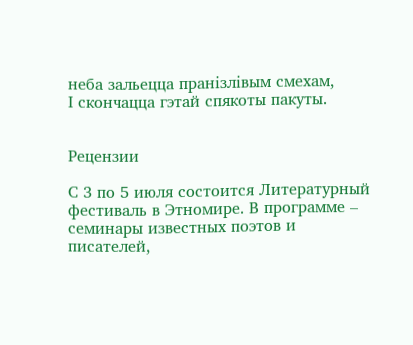неба зальецца пранізлівым смехам,
І скончацца гэтай спякоты пакуты.


Рецензии

С 3 по 5 июля состоится Литературный фестиваль в Этномире. В программе – семинары известных поэтов и писателей,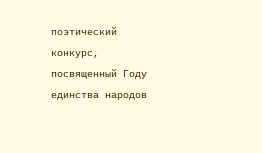поэтический конкурс, посвященный Году единства народов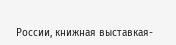России, книжная выставкая-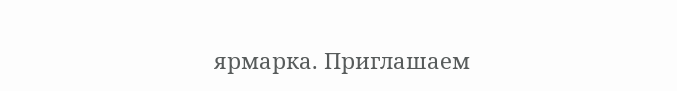ярмарка. Приглашаем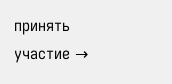принять участие →